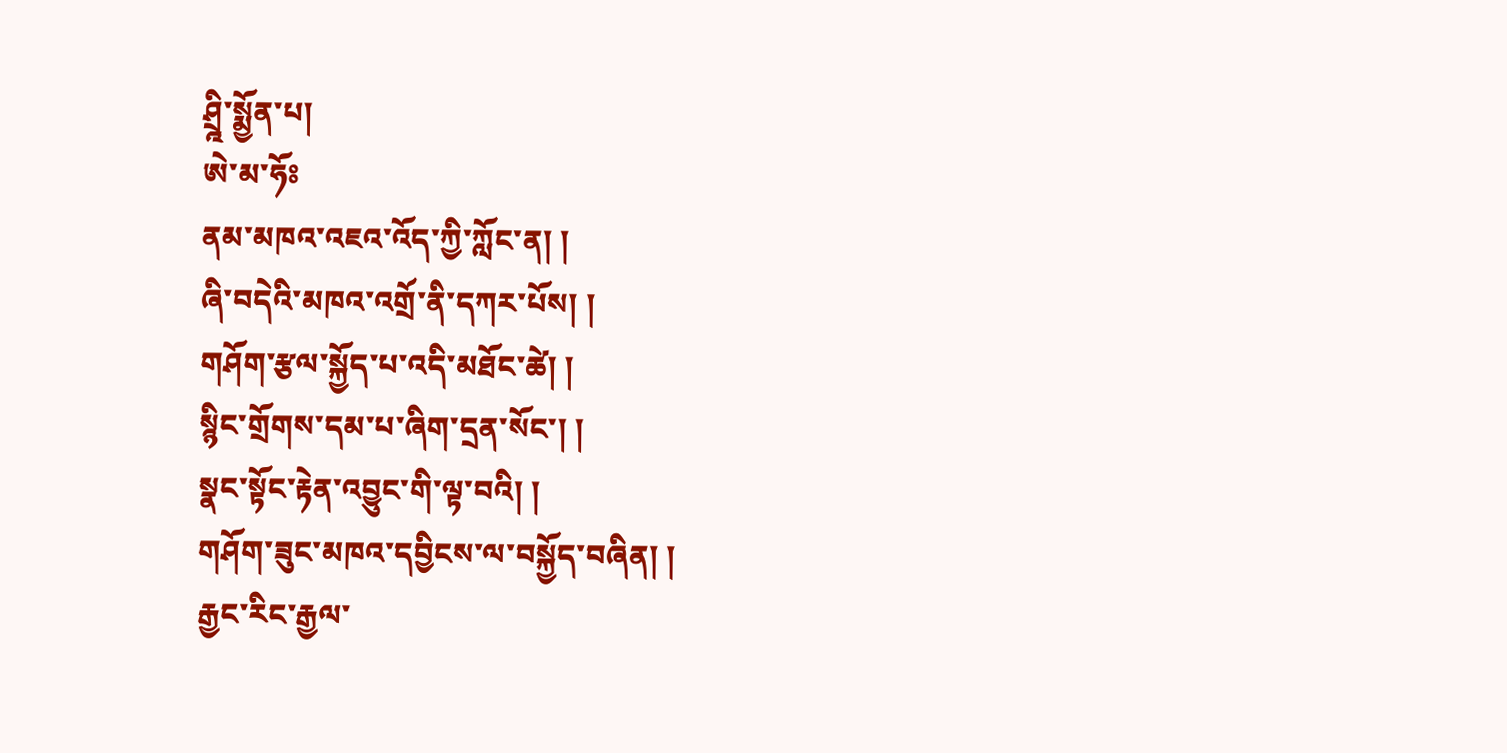ཤྲྰི་སྨྱོན་པ།
ཨེ་མ་ཧོཿ
ནམ་མཁའ་འཇའ་འོད་ཀྱི་ཀློང་ན། །
ཞི་བདེའི་མཁའ་འགྲོ་ནི་དཀར་པོས། །
གཤོག་རྩལ་སྐྱོད་པ་འདི་མཐོང་ཚེ། །
སྙིང་གྲོགས་དམ་པ་ཞིག་དྲན་སོང་། །
སྣང་སྟོང་རྟེན་འབྱུང་གི་ལྟ་བའི། །
གཤོག་ཟུང་མཁའ་དབྱིངས་ལ་བསྐྱོད་བཞིན། །
རྒྱང་རིང་རྒྱལ་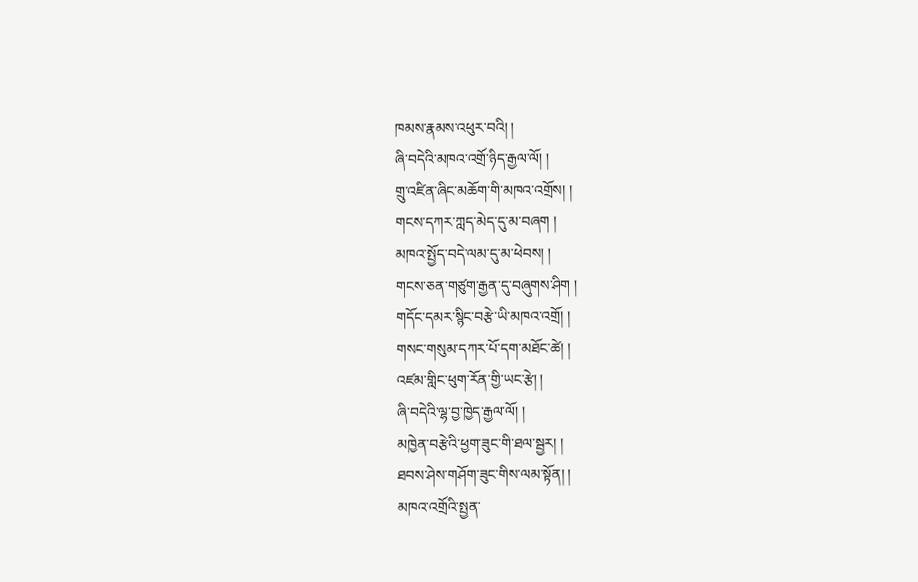ཁམས་རྣམས་འཕུར་བའི། །
ཞི་བདེའི་མཁའ་འགྲོ་ཉིད་རྒྱལ་ལོ། །
གྲུ་འཛིན་ཞིང་མཆོག་གི་མཁའ་འགྲོས། །
གངས་དཀར་ཀླད་མེད་དུ་མ་བཞག །
མཁའ་སྤྱོད་བདེ་ལམ་དུ་མ་ཕེབས། །
གངས་ཅན་གཙུག་རྒྱན་དུ་བཞུགས་ཤིག །
གདོང་དམར་སྙིང་བརྩེ་ཡི་མཁའ་འགྲོ། །
གསང་གསུམ་དཀར་པོ་དག་མཐོང་ཚེ། །
འཛམ་གླིང་ཕུག་རོན་གྱི་ཡང་རྩེ། །
ཞི་བདེའི་ལྷ་བྱ་ཁྱེད་རྒྱལ་ལོ། །
མཁྱེན་བརྩེའི་ཕྱག་ཟུང་གི་ཐལ་སྦྱར། །
ཐབས་ཤེས་གཤོག་ཟུང་གིས་ལམ་སྟོན། །
མཁའ་འགྲོའི་སྤྱན་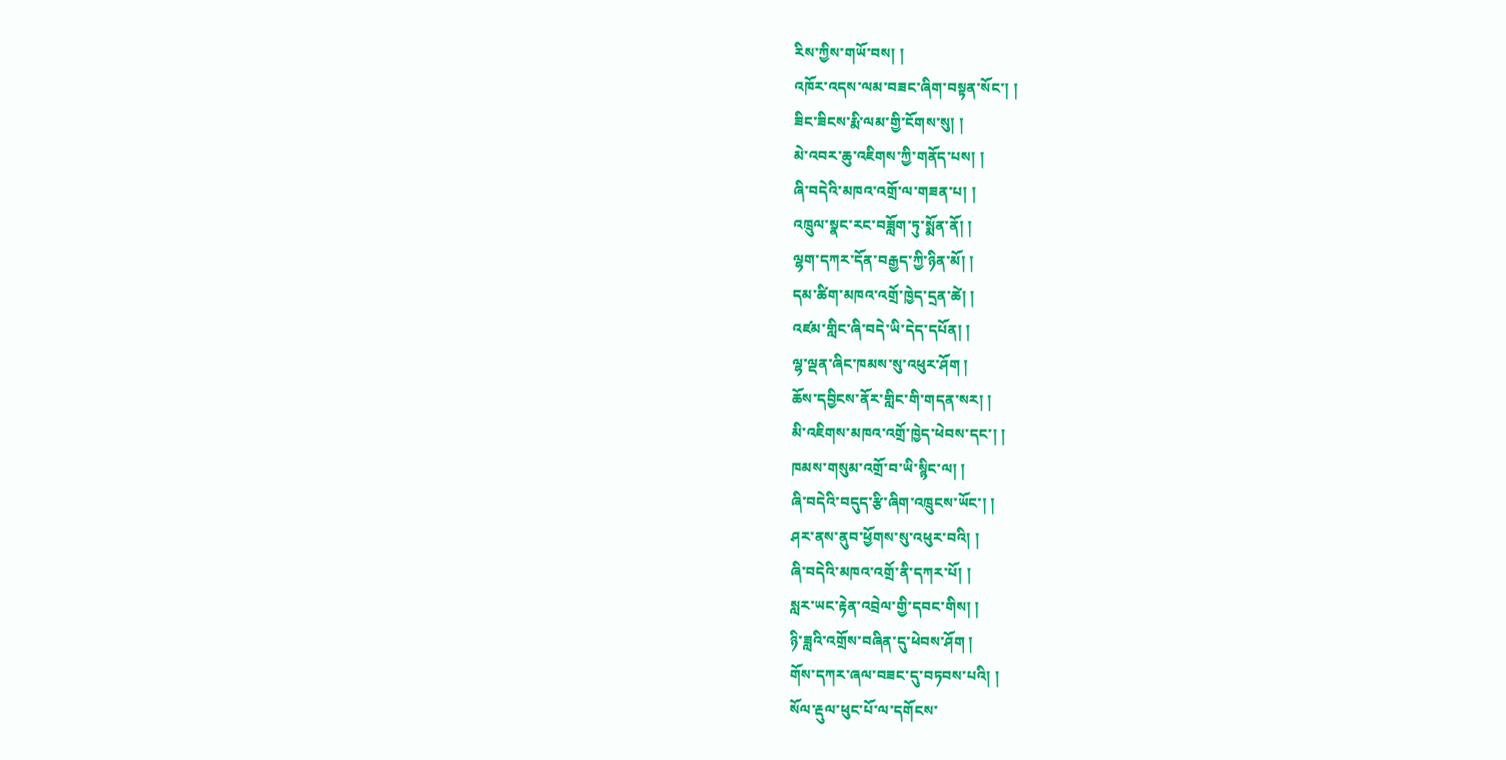རིས་ཀྱིས་གཡོ་བས། །
འཁོར་འདས་ལམ་བཟང་ཞིག་བསྟན་སོང་། །
ཟིང་ཟིངས་རྨི་ལམ་གྱི་ངོགས་སུ། །
མེ་འབར་ཆུ་འཇིགས་ཀྱི་གནོད་པས། །
ཞི་བདེའི་མཁའ་འགྲོ་ལ་གཟན་པ། །
འཁྲུལ་སྣང་རང་བཟློག་ཏུ་སྨོན་ནོ། །
ལྷག་དཀར་དོན་བརྒྱད་ཀྱི་ཉིན་མོ། །
དམ་ཚིག་མཁའ་འགྲོ་ཁྱེད་དྲན་ཚེ། །
འཛམ་གླིང་ཞི་བདེ་ཡི་དེད་དཔོན། །
ལྷ་ལྡན་ཞིང་ཁམས་སུ་འཕུར་ཤོག །
ཆོས་དབྱིངས་ནོར་གླིང་གི་གདན་སར། །
མི་འཇིགས་མཁའ་འགྲོ་ཁྱེད་ཕེབས་དང་། །
ཁམས་གསུམ་འགྲོ་བ་ཡི་སྙིང་ལ། །
ཞི་བདེའི་བདུད་རྩི་ཞིག་འཁྲུངས་ཡོང་། །
ཤར་ནས་ནུབ་ཕྱོགས་སུ་འཕུར་བའི། །
ཞི་བདེའི་མཁའ་འགྲོ་ནི་དཀར་པོ། །
སླར་ཡང་རྟེན་འབྲེལ་གྱི་དབང་གིས། །
ཉི་ཟླའི་འགྲོས་བཞིན་དུ་ཕེབས་ཤོག །
གོས་དཀར་ཞལ་བཟང་དུ་བཏབས་པའི། །
སོལ་རྡུལ་ཕུང་པོ་ལ་དགོངས་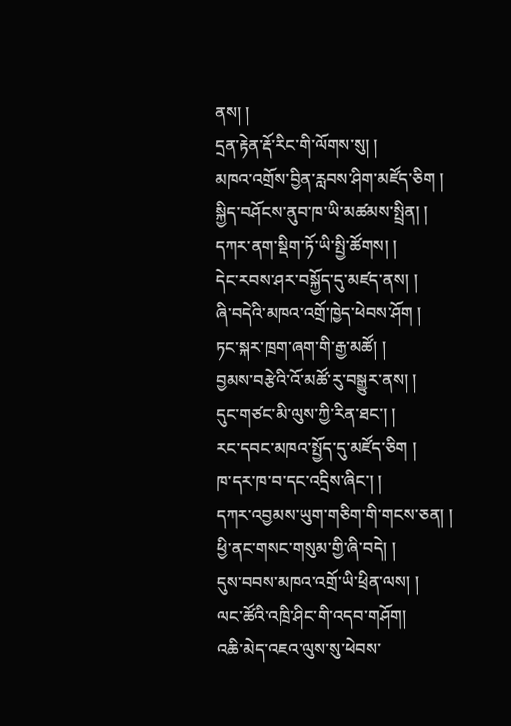ནས། །
དྲན་རྟེན་རྡོ་རིང་གི་ལོགས་སུ། །
མཁའ་འགྲོས་བྱིན་རླབས་ཤིག་མཛོད་ཅིག །
སྐྱིད་བཤོངས་ནུབ་ཁ་ཡི་མཚམས་སྤྲིན། །
དཀར་ནག་སྡིག་ཏོ་ཡི་སྤྱི་ཚོགས། །
དེང་རབས་ཤར་བསྐྱོད་དུ་མཛད་ནས། །
ཞི་བདེའི་མཁའ་འགྲོ་ཁྱེད་ཕེབས་ཤོག །
ཏང་སྐར་ཁྲག་ཞག་གི་རྒྱ་མཚོ། །
བྱམས་བརྩེའི་འོ་མཚོ་རུ་བསྒྱུར་ནས། །
དུང་གཙང་མི་ལུས་ཀྱི་རིན་ཐང་། །
རང་དབང་མཁའ་སྤྱོད་དུ་མཛོད་ཅིག །
ཁ་དར་ཁ་བ་དང་འདྲིས་ཞིང་། །
དཀར་འབྱམས་ཡུག་གཅིག་གི་གངས་ཅན། །
ཕྱི་ནང་གསང་གསུམ་གྱི་ཞི་བདེ། །
དུས་བབས་མཁའ་འགྲོ་ཡི་ཕྲིན་ལས། །
ལང་ཚོའི་འཁྲི་ཤིང་གི་འདབ་གཤོག།
འཆི་མེད་འཇའ་ལུས་སུ་ཕེབས་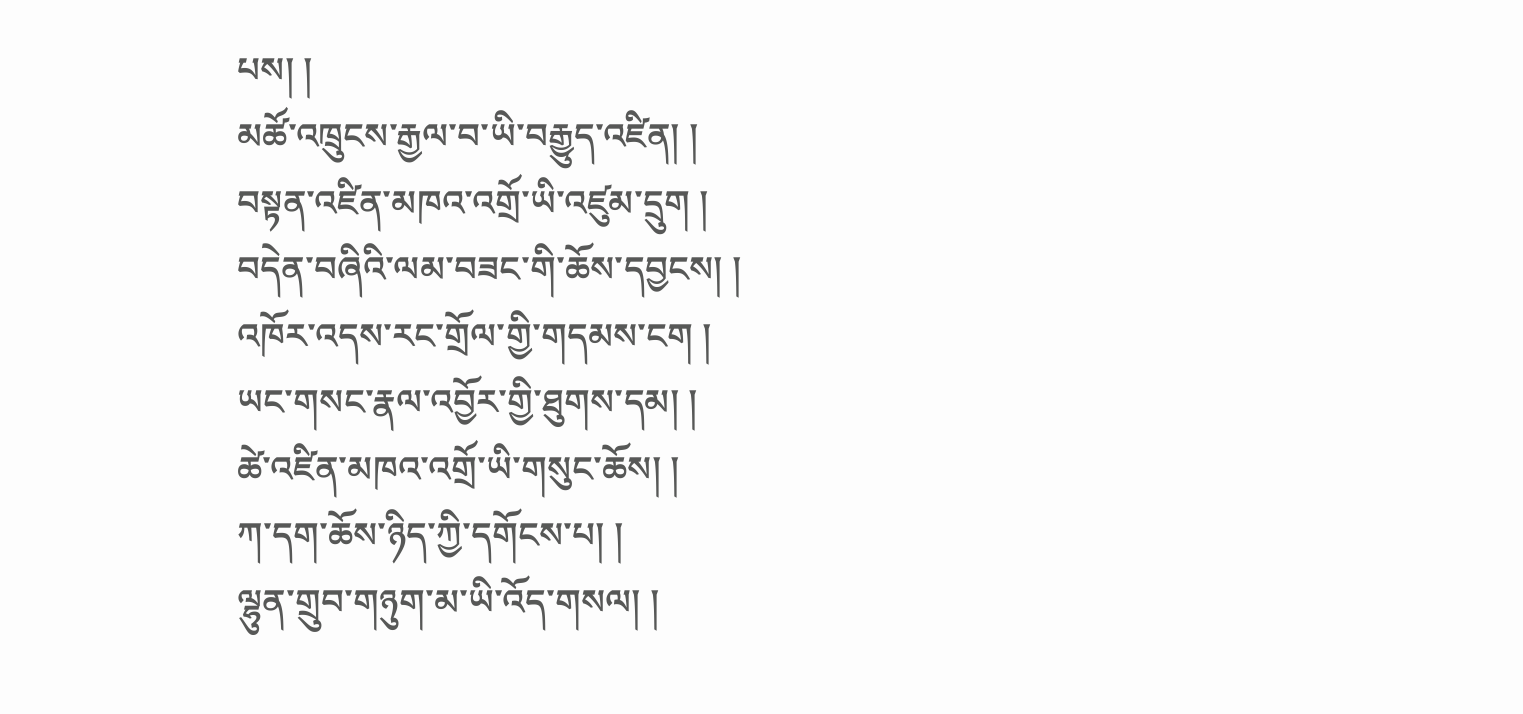པས། །
མཚོ་འཁྲུངས་རྒྱལ་བ་ཡི་བརྒྱུད་འཛིན། །
བསྟན་འཛིན་མཁའ་འགྲོ་ཡི་འཛུམ་དྲུག །
བདེན་བཞིའི་ལམ་བཟང་གི་ཆོས་དབྱངས། །
འཁོར་འདས་རང་གྲོལ་གྱི་གདམས་ངག །
ཡང་གསང་རྣལ་འབྱོར་གྱི་ཐུགས་དམ། །
ཚེ་འཛིན་མཁའ་འགྲོ་ཡི་གསུང་ཆོས། །
ཀ་དག་ཆོས་ཉིད་ཀྱི་དགོངས་པ། །
ལྷུན་གྲུབ་གཉུག་མ་ཡི་འོད་གསལ། །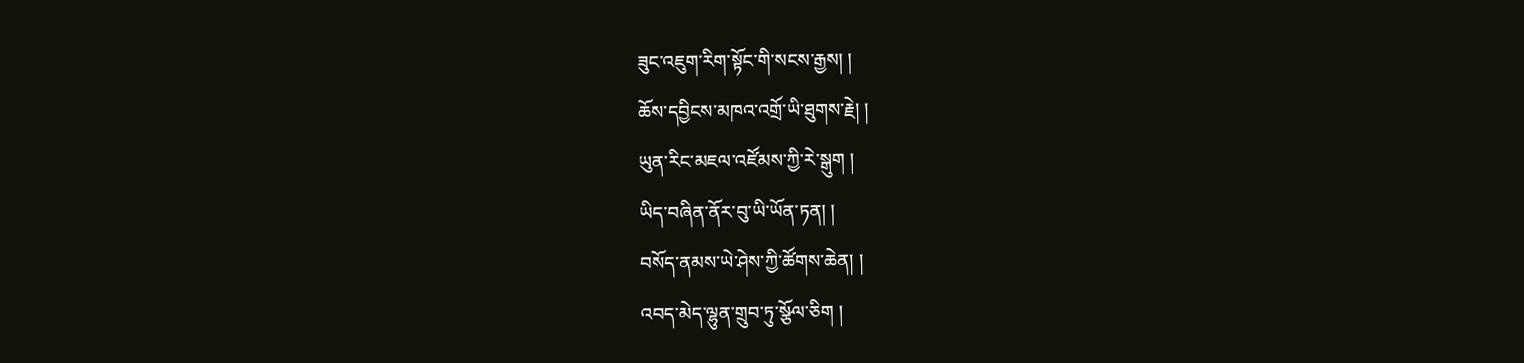ཟུང་འཇུག་རིག་སྟོང་གི་སངས་རྒྱས། །
ཆོས་དབྱིངས་མཁའ་འགྲོ་ཡི་ཐུགས་རྗེ། །
ཡུན་རིང་མཇལ་འཛོམས་ཀྱི་རེ་སྒུག །
ཡིད་བཞིན་ནོར་བུ་ཡི་ཡོན་ཏན། །
བསོད་ནམས་ཡེ་ཤེས་ཀྱི་ཚོགས་ཆེན། །
འབད་མེད་ལྷུན་གྲུབ་ཏུ་སྩོལ་ཅིག །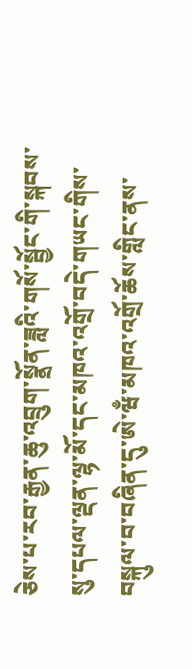ཅེས་པ་རབ་རྒྱན་ཆུ་འབྲུག་སྣྲོན་ཟླའི་གསོ་སྦྱོང་གི་སྐབས་སུ་དཔལ་ལྡན་ལྷ་མོ་དང་མཁའ་འགྲོ་བདེ་གཡང་གིས་བསྐུལ་བ་བཞིན་དུ་ཨེ་ཝྃ་མཁའ་འགྲོ་ཆོས་གླིང་ནས་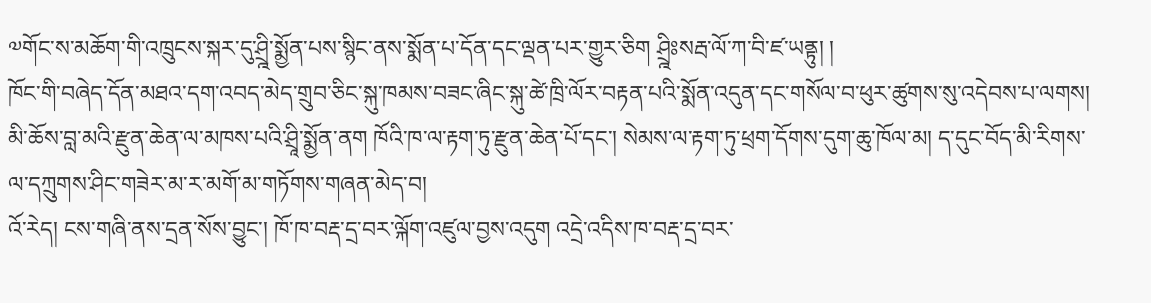༧གོང་ས་མཆོག་གི་འཁྲུངས་སྐར་དུ་ཤྲྰི་སྨྱོན་པས་སྙིང་ནས་སྨོན་པ་དོན་དང་ལྡན་པར་གྱུར་ཅིག ཤྲྰིཿསརྦ་ལོ་ཀ་བི་ཛ་ཡནྟུ། །
ཁོང་གི་བཞེད་དོན་མཐའ་དག་འབད་མེད་གྲུབ་ཅིང་སྐུ་ཁམས་བཟང་ཞིང་སྐུ་ཚེ་ཁྲི་ལོར་བརྟན་པའི་སྨོན་འདུན་དང་གསོལ་བ་ཕུར་ཚུགས་སུ་འདེབས་པ་ལགས།
མི་ཆོས་བླ་མའི་རྫུན་ཆེན་ལ་མཁས་པའི་ཤྲཱི་སྨྱོན་ནག ཁོའི་ཁ་ལ་རྟག་ཏུ་རྫུན་ཆེན་པོ་དང་། སེམས་ལ་རྟག་ཏུ་ཕྲག་དོགས་དུག་ཆུ་ཁོལ་མ། ད་དུང་བོད་མི་རིགས་ལ་དཀྲུགས་ཤིང་གཟེར་མ་ར་མགོ་མ་གཏོགས་གཞན་མེད་བ།
འོ་རེད། ངས་གཞི་ནས་དྲན་སོས་བྱུང་། ཁོ་ཁ་བརྡ་དྲ་བར་ལྐོག་འཛུལ་བྱས་འདུག འདྲེ་འདིས་ཁ་བརྡ་དྲ་བར་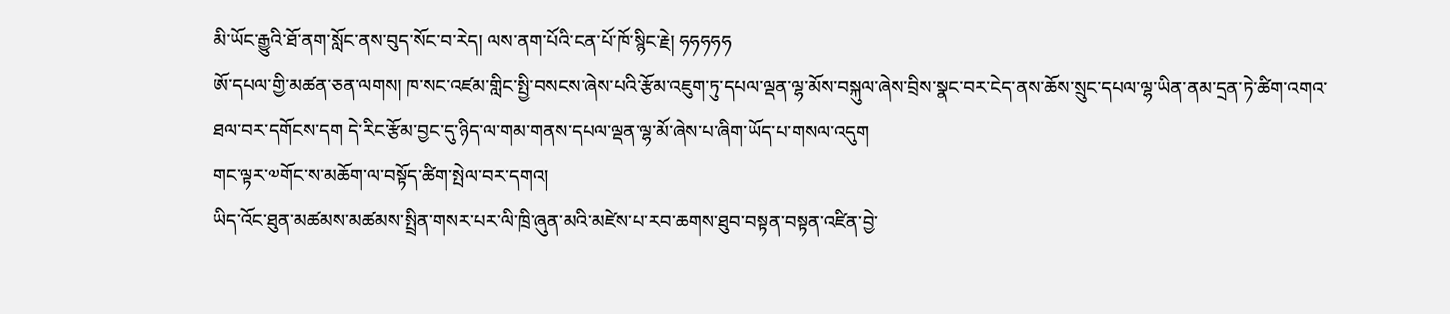མི་ཡོང་རྒྱུའི་ཐོ་ནག་སློང་ནས་བུད་སོང་བ་རེད། ལས་ནག་པོའི་ངན་པོ་ཁོ་སྙིང་རྗེ། ཧཧཧཧཧ
ཨོ་དཔལ་གྱི་མཚན་ཅན་ལགས། ཁ་སང་འཛམ་གླིང་སྤྱི་བསངས་ཞེས་པའི་རྩོམ་འཇུག་ཏུ་དཔལ་ལྡན་ལྷ་མོས་བསྐུལ་ཞེས་བྲིས་སྣང་བར་ངེད་ནས་ཆོས་སྲུང་དཔལ་ལྷ་ཡིན་ནམ་དྲན་ཏེ་ཚིག་འགའ་ཐལ་བར་དགོངས་དག དེ་རིང་རྩོམ་བྱང་དུ་ཉིད་ལ་གམ་གནས་དཔལ་ལྡན་ལྷ་མོ་ཞེས་པ་ཞིག་ཡོད་པ་གསལ་འདུག
གང་ལྟར་༧གོང་ས་མཆོག་ལ་བསྟོད་ཚིག་སྤེལ་བར་དགའ།
ཡིད་འོང་ཐུན་མཚམས་མཚམས་སྤྲིན་གསར་པར་ལི་ཁྲི་ཞུན་མའི་མཛེས་པ་རབ་ཆགས་ཐུབ་བསྟན་བསྟན་འཛིན་བྱེ་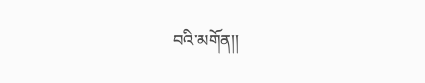བའི་མགོན།།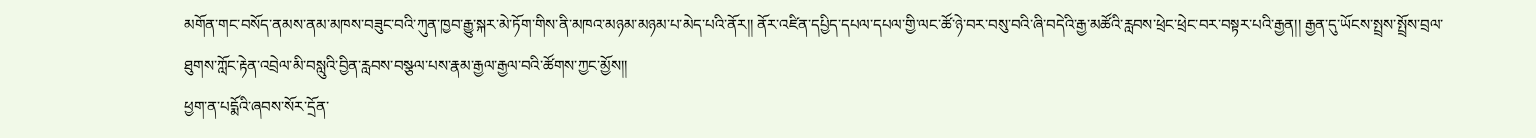མགོན་གང་བསོད་ནམས་ནམ་མཁས་བཟུང་བའི་ཀུན་ཁྱབ་རྒྱུ་སྐར་མེ་ཏོག་གིས་ནི་མཁའ་མཉམ་མཉམ་པ་མེད་པའི་ནོར།། ནོར་འཛིན་དཔྱིད་དཔལ་དཔལ་གྱི་ལང་ཚོ་ཉེ་བར་བསུ་བའི་ཞི་བདེའི་རྒྱ་མཚོའི་རླབས་ཕྲེང་ཕྲེང་བར་བསྟར་པའི་རྒྱན།། རྒྱན་དུ་ཡོངས་སྤྲས་སྤྲོས་བྲལ་ཐུགས་ཀློང་རྟེན་འབྲེལ་མི་བསླུའི་བྱིན་རླབས་བསྩལ་པས་རྣམ་རྒྱལ་རྒྱལ་བའི་ཚོགས་ཀྱང་མྱོས།།
ཕྱག་ན་པདྨོའི་ཞབས་སོར་དྲོན་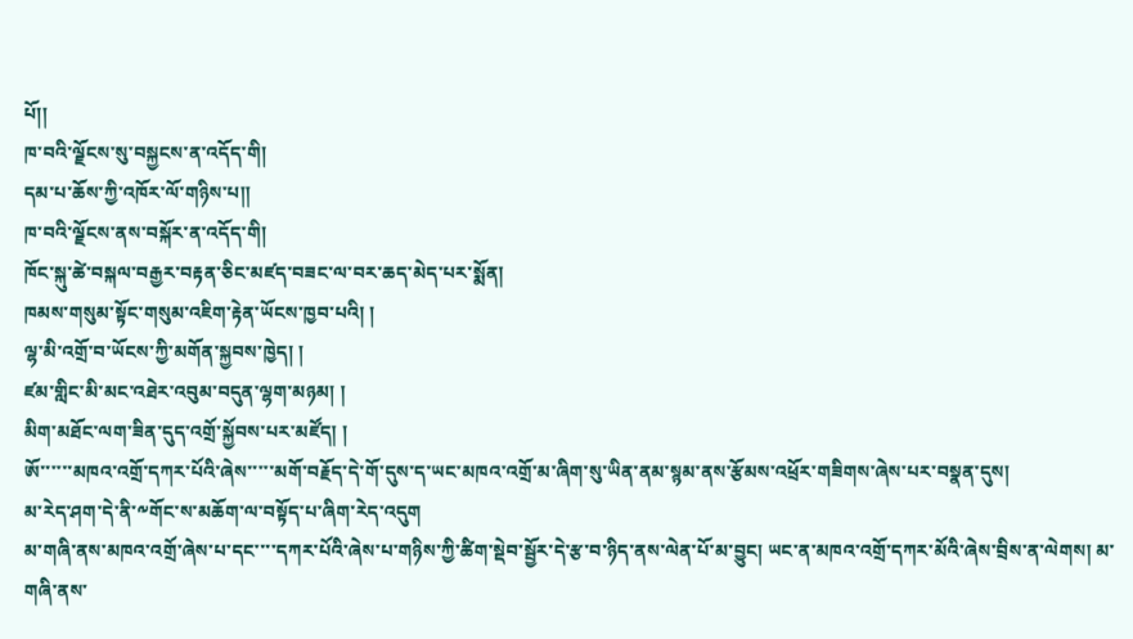པོ།།
ཁ་བའི་ལྗོངས་སུ་བསྐྱངས་ན་འདོད་གི།
དམ་པ་ཆོས་ཀྱི་འཁོར་ལོ་གཉིས་པ།།
ཁ་བའི་ལྗོངས་ནས་བསྐོར་ན་འདོད་གི།
ཁོང་སྐུ་ཚེ་བསྐལ་བརྒྱར་བརྟན་ཅིང་མཛད་བཟང་ལ་བར་ཆད་མེད་པར་སྨོན།
ཁམས་གསུམ་སྟོང་གསུམ་འཇིག་རྟེན་ཡོངས་ཁྱབ་པའི། །
ལྷ་མི་འགྲོ་བ་ཡོངས་ཀྱི་མགོན་སྐྱབས་ཁྱེད། །
ཛམ་གླིང་མི་མང་འཐེར་འབུམ་བདུན་ལྷག་མཉམ། །
མིག་མཐོང་ལག་ཟིན་དུད་འགྲོ་སྐྱོབས་པར་མཛོད། །
ཨོ་་་་་་མཁའ་འགྲོ་དཀར་པོའི་ཞེས་་་་་མགོ་བརྗོད་དེ་གོ་དུས་ད་ཡང་མཁའ་འགྲོ་མ་ཞིག་སུ་ཡིན་ནམ་སྙམ་ནས་རྩོམས་འཕྲོར་གཟིགས་ཞེས་པར་བསྣན་དུས།
མ་རེད་ཤག་དེ་ནི་༸གོང་ས་མཆོག་ལ་བསྟོད་པ་ཞིག་རེད་འདུག
མ་གཞི་ནས་མཁའ་འགྲོ་ཞེས་པ་དང་་་་དཀར་པོའི་ཞེས་པ་གཉིས་ཀྱི་ཚིག་སྡེབ་སྦྱོར་དེ་རྩ་བ་ཉིད་ནས་ལེན་པོ་མ་བྱུང། ཡང་ན་མཁའ་འགྲོ་དཀར་མོའི་ཞེས་བྲིས་ན་ལེགས། མ་གཞི་ནས་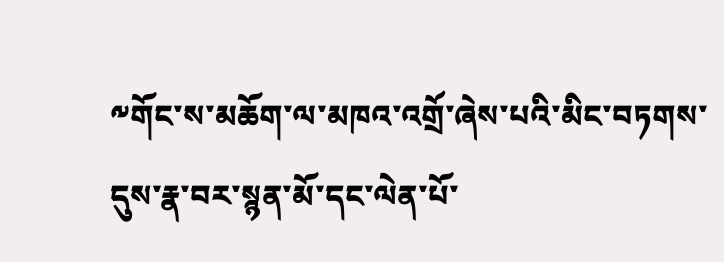༸གོང་ས་མཆོག་ལ་མཁའ་འགྲོ་ཞེས་པའི་མིང་བཏགས་དུས་རྣ་བར་སྙན་མོ་དང་ལེན་པོ་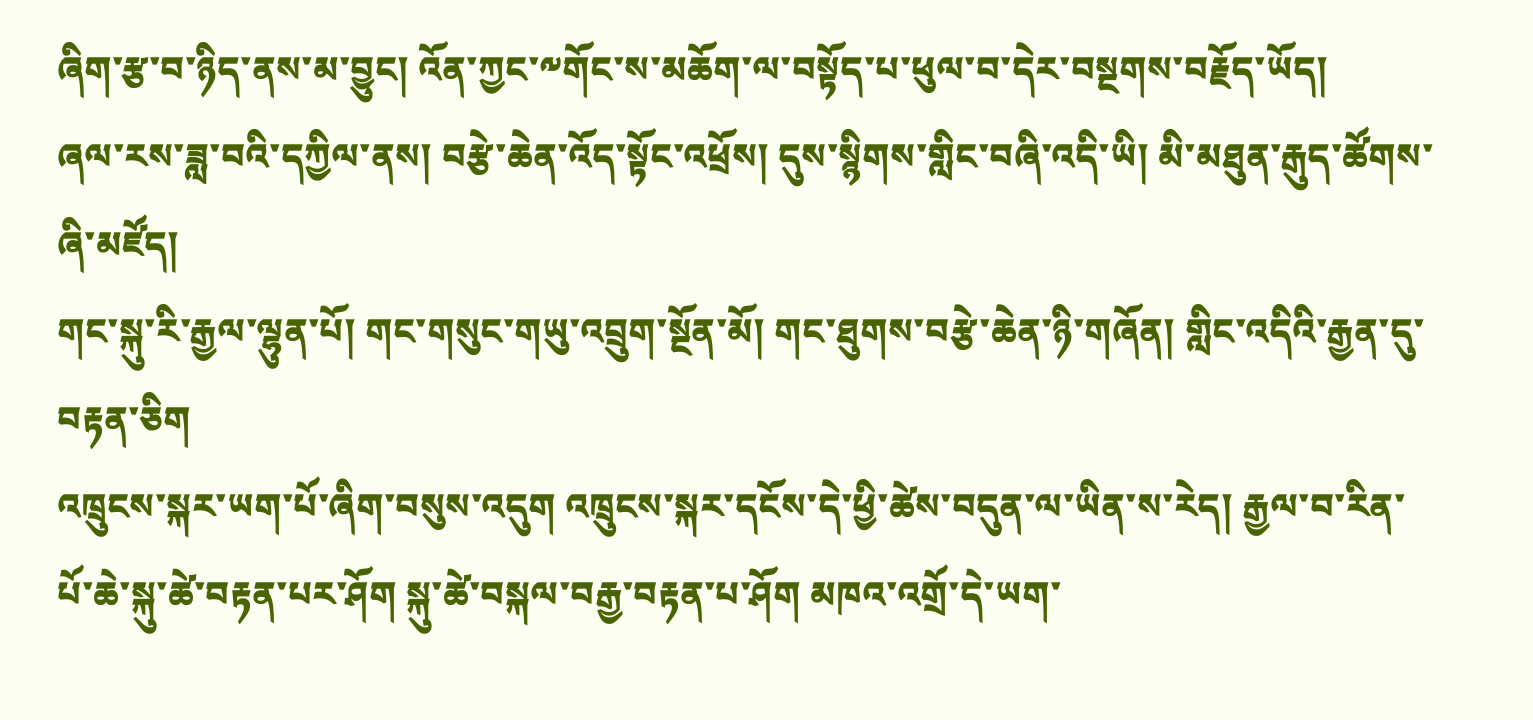ཞིག་རྩ་བ་ཉིད་ནས་མ་བྱུང། འོན་ཀྱང་༸གོང་ས་མཆོག་ལ་བསྟོད་པ་ཕུལ་བ་དེར་བསྔགས་བརྗོད་ཡོད།
ཞལ་རས་ཟླ་བའི་དཀྱིལ་ནས། བརྩེ་ཆེན་འོད་སྟོང་འཕྲོས། དུས་སྙིགས་གླིང་བཞི་འདི་ཡི། མི་མཐུན་རྒུད་ཚོགས་ཞི་མཛོད།
གང་སྐུ་རི་རྒྱལ་ལྷུན་པོ། གང་གསུང་གཡུ་འབྲུག་སྔོན་མོ། གང་ཐུགས་བརྩེ་ཆེན་ཉི་གཞོན། གླིང་འདིའི་རྒྱན་དུ་བརྟན་ཅིག
འཁྲུངས་སྐར་ཡག་པོ་ཞིག་བསུས་འདུག འཁྲུངས་སྐར་དངོས་དེ་ཕྱི་ཚེས་བདུན་ལ་ཡིན་ས་རེད། རྒྱལ་བ་རིན་པོ་ཆེ་སྐུ་ཚེ་བརྟན་པར་ཤོག སྐུ་ཚེ་བསྐལ་བརྒྱ་བརྟན་པ་ཤོག མཁའ་འགྲོ་དེ་ཡག་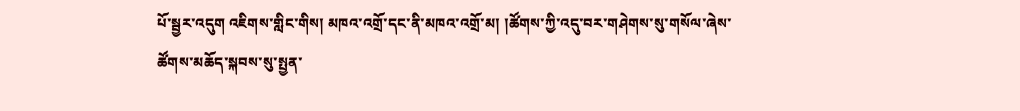པོ་སྦྱར་འདུག འཇིགས་གླིང་གིས། མཁའ་འགྲོ་དང་ནི་མཁའ་འགྲོ་མ། །ཚོགས་ཀྱི་འདུ་བར་གཤེགས་སུ་གསོལ་ཞེས་ཚོགས་མཆོད་སྐབས་སུ་སྤྱན་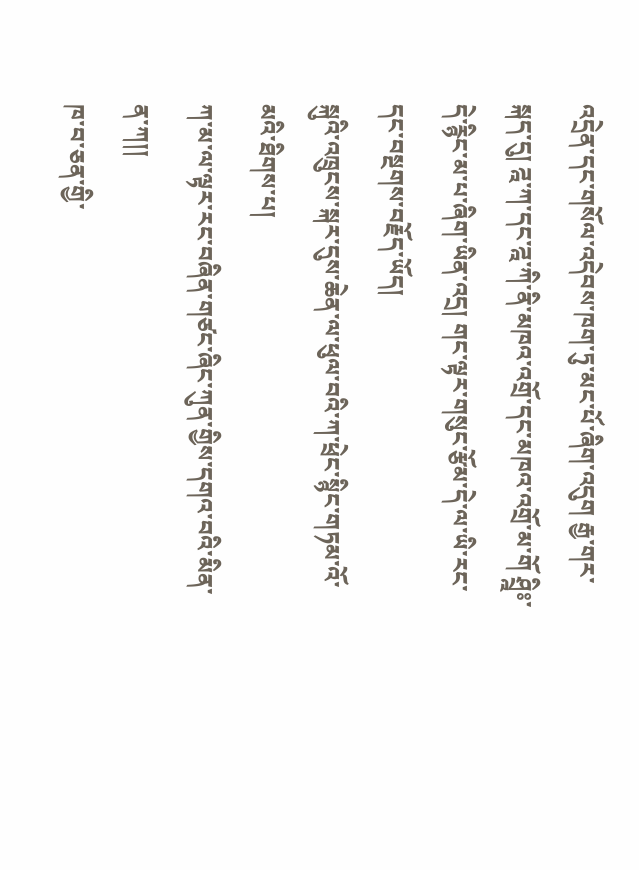འདྲེན་དང་གསོལ་འདེབས་ཁག་ཏུ་མང་པོ་ཞིག་འདུག རྒྱ་གར་སྐད་དུ། ཌྰ་ཀ་དང་ཌྰ་ཀི་ནི་མཁའ་འགྲོ་དང་མཁའ་འགྲོ་མ་གོ ཤྲྰིཿ་དེ་རྙིང་མ་པ་ཞིག་ཡིན་འདྲ། གང་ལྟར་གསུང་རྩོམ་དེ་ལ་ཡི་རང་དང་བསྔགས་བརྗོད་ཡོད།
སྐུའི་འཁྲུངས་སྐར་དུས་ཆེན་ལ་ཕུལ་བའི་ཀ་ཕྲེང་སྙིང་གཏམ་འོ་མའི་ཐིགས་པ།
ཀ་མ་ལ་ལྟར་རང་བཞིན་གཙང་ཞིང་ཀུན་གྱིས་དགའ་བའི་མིན་ན་ཀ།།
ཁ་བ་ཅན་གྱི་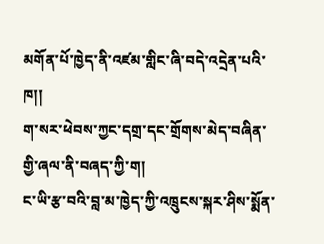མགོན་པོ་ཁྱེད་ནི་འཛམ་གླིང་ཞི་བདེ་འདྲེན་པའི་ཁ།།
ག་སར་ཕེབས་ཀྱང་དགྲ་དང་གྲོགས་མེད་བཞིན་གྱི་ཞལ་ནི་བཞད་ཀྱི་ག།
ང་ཡི་རྩ་བའི་བླ་མ་ཁྱེད་ཀྱི་འཁྲུངས་སྐར་ཤིས་སྨོན་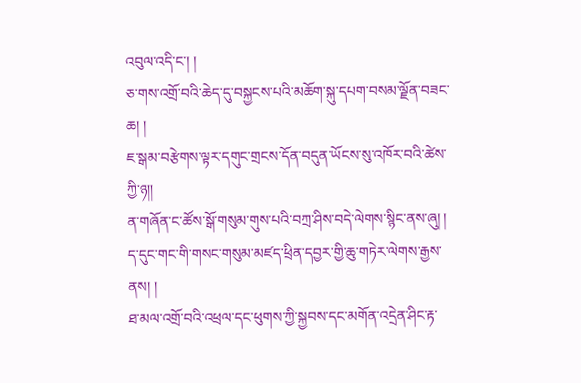འབུལ་འདི་ང་། །
ཅ་གས་འགྲོ་བའི་ཆེད་དུ་བསྐྱངས་པའི་མཆོག་སྐུ་དཔག་བསམ་ལྗོན་བཟང་ཆ། །
ཇ་སྒམ་བརྩེགས་ལྟར་དགུང་གྲངས་དོན་བདུན་ཡོངས་སུ་འཁོར་བའི་ཚེས་ཀྱི་ཉ།།
ན་གཞོན་ང་ཚོས་སྒོ་གསུམ་གུས་པའི་བཀྲ་ཤིས་བདེ་ལེགས་སྙིང་ནས་ཞུ། །
ད་དུང་གང་གི་གསང་གསུམ་མཛད་ཕྲིན་དབྱར་གྱི་ཆུ་གཏེར་ལེགས་རྒྱས་ནས། །
ཐ་མལ་འགྲོ་བའི་འཕྲལ་དང་ཕུགས་ཀྱི་སྐྱབས་དང་མགོན་འདྲེན་ཤིང་རྟ་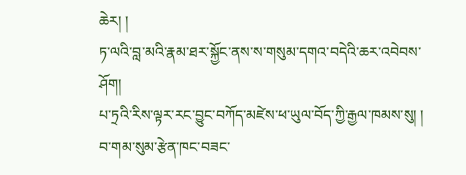ཆེར། །
ཏ་ལའི་བླ་མའི་རྣམ་ཐར་སྐྱོང་ནས་ས་གསུམ་དགའ་བདེའི་ཆར་འབེབས་ཤོག།
པ་ཏྲའི་རིས་ལྟར་རང་བྱུང་བཀོད་མཛེས་ཕ་ཡུལ་བོད་ཀྱི་རྒྱལ་ཁམས་སུ། །
བ་གམ་སུམ་རྩེན་ཁང་བཟང་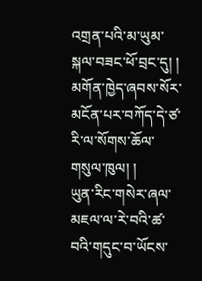འགྲན་པའི་མ་ཡུམ་སྐལ་བཟང་ཕོ་བྲང་དུ། །
མགོན་ཁྱེད་ཞབས་སོར་མངོན་པར་བཀོད་དེ་ཙ་རི་ལ་སོགས་ཆོལ་གསུལ་ཁུལ། །
ཡུན་རིང་གསེར་ཞལ་མཇལ་ལ་རེ་བའི་ཚ་བའི་གདུང་བ་ཡོངས་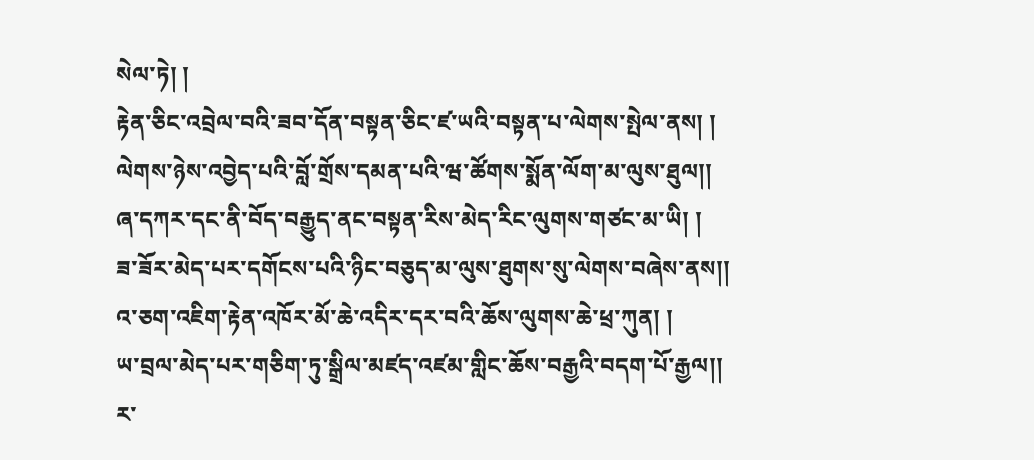སེལ་ཏེ། །
རྟེན་ཅིང་འབྲེལ་བའི་ཟབ་དོན་བསྟན་ཅིང་ཛ་ཡའི་བསྟན་པ་ལེགས་སྤེལ་ནས། །
ལེགས་ཉེས་འབྱེད་པའི་བློ་གྲོས་དམན་པའི་ཝ་ཚོགས་སྨོན་ལོག་མ་ལུས་ཐུལ།།
ཞ་དཀར་དང་ནི་བོད་བརྒྱུད་ནང་བསྟན་རིས་མེད་རིང་ལུགས་གཙང་མ་ཡི། །
ཟ་ཟོར་མེད་པར་དགོངས་པའི་ཉིང་བཅུད་མ་ལུས་ཐུགས་སུ་ལེགས་བཞེས་ནས།།
འ་ཅག་འཇིག་རྟེན་འཁོར་མོ་ཆེ་འདིར་དར་བའི་ཆོས་ལུགས་ཆེ་ཕྲ་ཀུན། །
ཡ་བྲལ་མེད་པར་གཅིག་ཏུ་སྒྲིལ་མཛད་འཛམ་གླིང་ཆོས་བརྒྱའི་བདག་པོ་རྒྱལ།།
ར་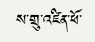ས་གྲུ་འཛིན་ཕོ་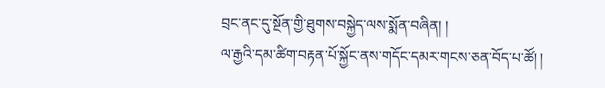བྲང་ནང་དུ་སྔོན་གྱི་ཐུགས་བསྐྱེད་ལས་སྨོན་བཞིན། །
ལ་རྒྱའི་དམ་ཚིག་བརྟན་པོ་སྐྱོང་ནས་གདོང་དམར་གངས་ཅན་བོད་པ་ཚོ། །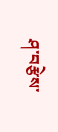ཤ་བརྩེས་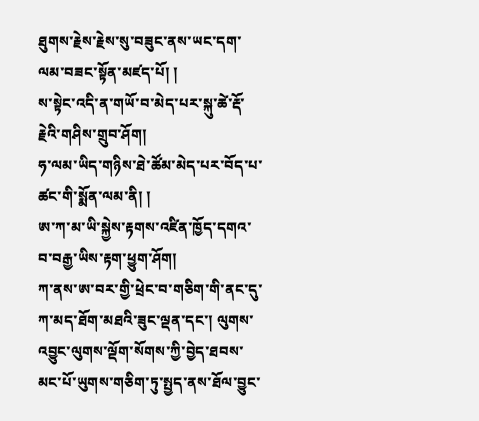ཐུགས་རྗེས་རྗེས་སུ་བཟུང་ནས་ཡང་དག་ལམ་བཟང་སྟོན་མཛད་པོ། །
ས་སྟེང་འདི་ན་གཡོ་བ་མེད་པར་སྐུ་ཚེ་རྡོ་རྗེའི་གཤིས་གྲུབ་ཤོག།
ཧ་ལམ་ཡིད་གཉིས་ཐེ་ཚོམ་མེད་པར་བོད་པ་ཚང་གི་སྨོན་ལམ་ནི། །
ཨ་ཀ་མ་ཡི་སྐྱེས་རྟགས་འཛིན་ཁྱོད་དགའ་བ་བརྒྱ་ཡིས་རྟག་ཕྱུག་ཤོག།
ཀ་ནས་ཨ་བར་གྱི་ཕྲེང་བ་གཅིག་གི་ནང་དུ་ཀ་མད་ཐོག་མཐའི་ཟུང་ལྡན་དང་། ལུགས་འབྱུང་ལུགས་ལྡོག་སོགས་ཀྱི་བྱེད་ཐབས་མང་པོ་ཡུགས་གཅིག་ཏུ་སྤྱད་ནས་ཐོལ་བྱུང་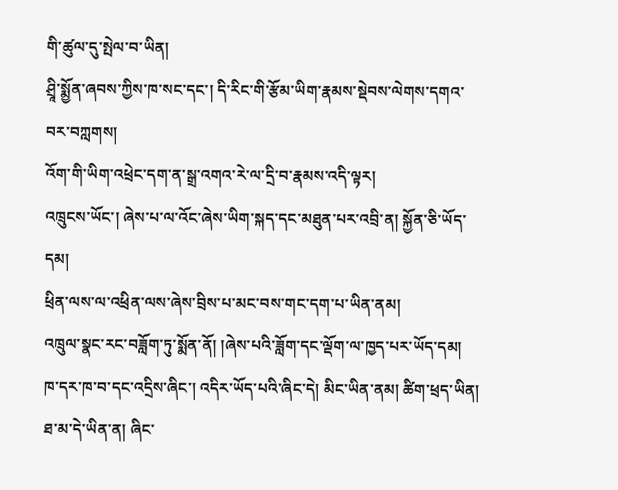གི་ཚུལ་དུ་སྤེལ་བ་ཡིན།
ཤྲཱི་སྨྱོན་ཞབས་ཀྱིས་ཁ་སང་དང་། དི་རིང་གི་རྩོམ་ཡིག་རྣམས་སྡེབས་ལེགས་དགའ་བར་བཀླགས།
འོག་གི་ཡིག་འཕྲེང་དག་ན་སྒྲ་འགའ་རེ་ལ་དྲི་བ་རྣམས་འདི་ལྟར།
འཁྲུངས་ཡོང་། ཞེས་པ་ལ་འོང་ཞེས་ཡིག་སྐད་དང་མཐུན་པར་འབྲི་ན། སྐྱོན་ཅི་ཡོད་དམ།
ཕྲིན་ལས་ལ་འཕྲིན་ལས་ཞེས་བྲིས་པ་མང་བས་གང་དག་པ་ཡིན་ནམ།
འཁྲུལ་སྣང་རང་བཟློག་ཏུ་སྨོན་ནོ། །ཞེས་པའི་ཟློག་དང་ལྡོག་ལ་ཁྱད་པར་ཡོད་དམ།
ཁ་དར་ཁ་བ་དང་འདྲིས་ཞིང་། འདིར་ཡོད་པའི་ཞིང་དེ། མིང་ཡིན་ནམ། ཚིག་ཕྲད་ཡིན། ཐ་མ་དེ་ཡིན་ན། ཞིང་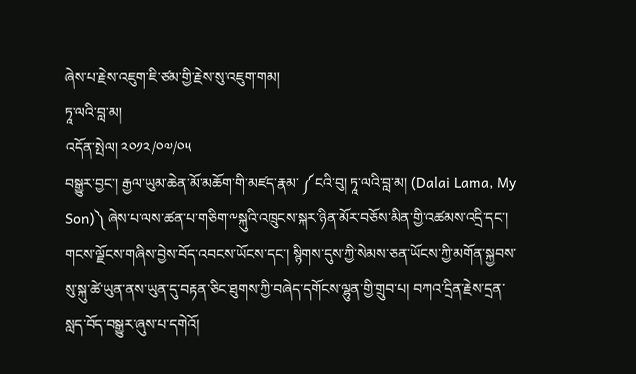ཞེས་པ་རྗེས་འཇུག་ཇི་ཙམ་གྱི་རྗེས་སུ་འཇུག་གམ།
ཏཱ་ལའི་བླ་མ།
འདོན་སྤེལ། ༢༠༡༢/༠༧/༠༥
བསྒྱུར་བྱང་། རྒྱལ་ཡུམ་ཆེན་མོ་མཆོག་གི་མཛད་རྣམ་ ༼ངའི་བུ། ཏཱ་ལའི་བླ་མ། (Dalai Lama, My Son)༽ ཞེས་པ་ལས་ཚན་པ་གཅིག་༸སྐུའི་འཁྲུངས་སྐར་ཉིན་མོར་བཅོས་མིན་གྱི་འཚམས་འདྲི་དང་། གངས་ལྗོངས་གཞིས་བྱེས་བོད་འབངས་ཡོངས་དང་། སྙིགས་དུས་ཀྱི་སེམས་ཅན་ཡོངས་ཀྱི་མགོན་སྐྱབས་སུ་སྐུ་ཚེ་ཡུན་ནས་ཡུན་དུ་བརྟན་ཅིང་ཐུགས་ཀྱི་བཞེད་དགོངས་ལྷུན་གྱི་གྲུབ་པ། བཀའ་དྲིན་རྗེས་དྲན་སླད་བོད་བསྒྱུར་ཞུས་པ་དགེའོ།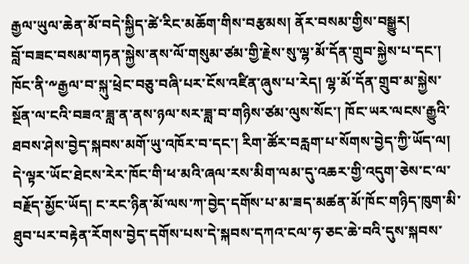རྒྱལ་ཡུལ་ཆེན་མོ་བདེ་སྐྱིད་ཚེ་རིང་མཆོག་གིས་བརྩམས། ནོར་བསམ་གྱིས་བསྒྱུར།
བློ་བཟང་བསམ་གཏན་སྐྱེས་ནས་ལོ་གསུམ་ཙམ་གྱི་རྗེས་སུ་ལྷ་མོ་དོན་གྲུབ་སྐྱེས་པ་དང་། ཁོང་ནི་༸རྒྱལ་བ་སྐུ་ཕྲེང་བཅུ་བཞི་པར་ངོས་འཛིན་ཞུས་པ་རེད། ལྷ་མོ་དོན་གྲུབ་མ་སྐྱེས་སྔོན་ལ་ངའི་བཟའ་ཟླ་ན་ནས་ཉལ་སར་ཟླ་བ་གཉིས་ཙམ་ལུས་སོང་། ཁོང་ཡར་ལངས་རྒྱུའི་ཐབས་ཤེས་བྱེད་སྐབས་མགོ་ཡུ་འཁོར་བ་དང་། རིག་ཚོར་བརླག་པ་སོགས་བྱེད་ཀྱི་ཡོད་ལ། དེ་ལྟར་ཡོང་ཐེངས་རེར་ཁོང་གི་ཕ་མའི་ཞལ་རས་མིག་ལམ་དུ་འཆར་གྱི་འདུག་ཅེས་ང་ལ་བརྗོད་མྱོང་ཡོད། ང་རང་ཉིན་མོ་ལས་ཀ་བྱེད་དགོས་པ་མ་ཟད་མཚན་མོ་ཁོང་གཉིད་ཁུག་མི་ཐུབ་པར་བརྟེན་རོགས་བྱེད་དགོས་པས་དེ་སྐབས་དཀའ་ངལ་ཧ་ཅང་ཆེ་བའི་དུས་སྐབས་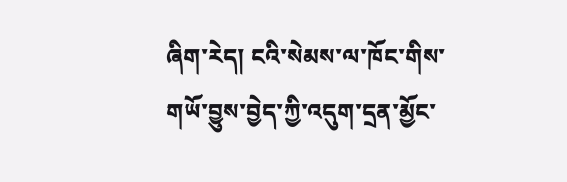ཞིག་རེད། ངའི་སེམས་ལ་ཁོང་གིས་གཡོ་བྱུས་བྱེད་ཀྱི་འདུག་དྲན་མྱོང་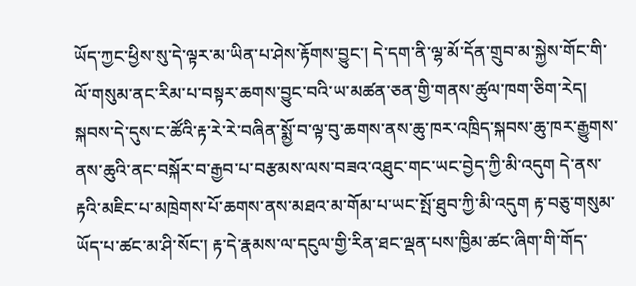ཡོད་ཀྱང་ཕྱིས་སུ་དེ་ལྟར་མ་ཡིན་པ་ཤེས་རྟོགས་བྱུང་། དེ་དག་ནི་ལྷ་མོ་དོན་གྲུབ་མ་སྐྱེས་གོང་གི་ལོ་གསུམ་ནང་རིམ་པ་བསྟར་ཆགས་བྱུང་བའི་ཡ་མཚན་ཅན་གྱི་གནས་ཚུལ་ཁག་ཅིག་རེད།
སྐབས་དེ་དུས་ང་ཚོའི་རྟ་རེ་རེ་བཞིན་སྨྱོ་བ་ལྟ་བུ་ཆགས་ནས་ཆུ་ཁར་འཁྲིད་སྐབས་ཆུ་ཁར་རྒྱུགས་ནས་ཆུའི་ནང་བསྐོར་བ་རྒྱབ་པ་བརྩམས་ལས་བཟའ་འཐུང་གང་ཡང་བྱེད་ཀྱི་མི་འདུག དེ་ནས་རྟའི་མཇིང་པ་མཁྲེགས་པོ་ཆགས་ནས་མཐའ་མ་གོམ་པ་ཡང་སྤོ་ཐུབ་ཀྱི་མི་འདུག རྟ་བཅུ་གསུམ་ཡོད་པ་ཚང་མ་ཤི་སོང་། རྟ་དེ་རྣམས་ལ་དངུལ་གྱི་རིན་ཐང་ལྡན་པས་ཁྱིམ་ཚང་ཞིག་གི་གོད་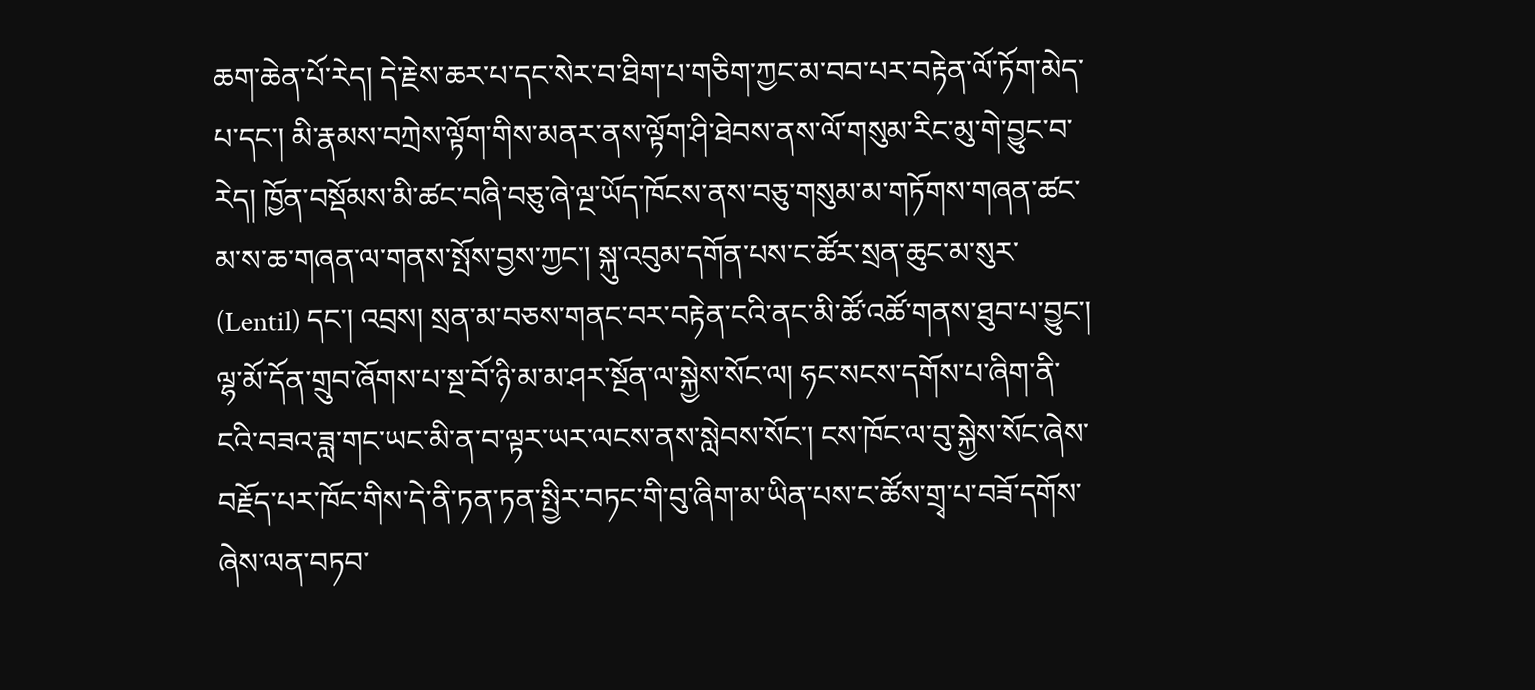ཆག་ཆེན་པོ་རེད། དེ་རྗེས་ཆར་པ་དང་སེར་བ་ཐིག་པ་གཅིག་ཀྱང་མ་བབ་པར་བརྟེན་ལོ་ཏོག་མེད་པ་དང་། མི་རྣམས་བཀྲེས་ལྟོག་གིས་མནར་ནས་ལྟོག་ཤི་ཐེབས་ནས་ལོ་གསུམ་རིང་མུ་གེ་བྱུང་བ་རེད། ཁྱོན་བསྡོམས་མི་ཚང་བཞི་བཅུ་ཞེ་ལྔ་ཡོད་ཁོངས་ནས་བཅུ་གསུམ་མ་གཏོགས་གཞན་ཚང་མ་ས་ཆ་གཞན་ལ་གནས་སྤོས་བྱས་ཀྱང་། སྐུ་འབུམ་དགོན་པས་ང་ཚོར་སྲན་ཆུང་མ་སུར་ (Lentil) དང་། འབྲས། སྲན་མ་བཅས་གནང་བར་བརྟེན་ངའི་ནང་མི་ཚོ་འཚོ་གནས་ཐུབ་པ་བྱུང་།
ལྷ་མོ་དོན་གྲུབ་ཞོགས་པ་སྔ་བོ་ཉི་མ་མ་ཤར་སྔོན་ལ་སྐྱེས་སོང་ལ། ཧང་སངས་དགོས་པ་ཞིག་ནི་ངའི་བཟའ་ཟླ་གང་ཡང་མི་ན་བ་ལྟར་ཡར་ལངས་ནས་སླེབས་སོང་། ངས་ཁོང་ལ་བུ་སྐྱེས་སོང་ཞེས་བརྗོད་པར་ཁོང་གིས་དེ་ནི་ཏན་ཏན་སྤྱིར་བཏང་གི་བུ་ཞིག་མ་ཡིན་པས་ང་ཚོས་གྲྭ་པ་བཟོ་དགོས་ཞེས་ལན་བཏབ་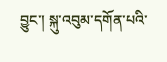བྱུང་། སྐུ་འབུམ་དགོན་པའི་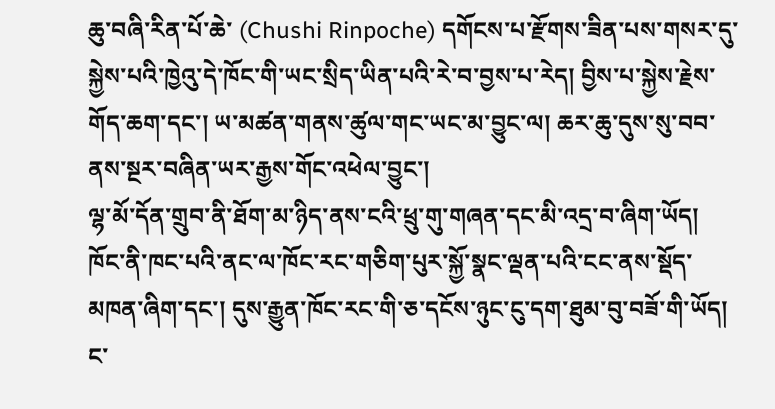ཆུ་བཞི་རིན་པོ་ཆེ་ (Chushi Rinpoche) དགོངས་པ་རྫོགས་ཟིན་པས་གསར་དུ་སྐྱེས་པའི་ཁྱེའུ་དེ་ཁོང་གི་ཡང་སྲིད་ཡིན་པའི་རེ་བ་བྱས་པ་རེད། བྱིས་པ་སྐྱེས་རྗེས་གོད་ཆག་དང་། ཡ་མཚན་གནས་ཚུལ་གང་ཡང་མ་བྱུང་ལ། ཆར་ཆུ་དུས་སུ་བབ་ནས་སྔར་བཞིན་ཡར་རྒྱས་གོང་འཕེལ་བྱུང་།
ལྷ་མོ་དོན་གྲུབ་ནི་ཐོག་མ་ཉིད་ནས་ངའི་ཕྲུ་གུ་གཞན་དང་མི་འདྲ་བ་ཞིག་ཡོད། ཁོང་ནི་ཁང་པའི་ནང་ལ་ཁོང་རང་གཅིག་པུར་སྐྱོ་སྣང་ལྡན་པའི་ངང་ནས་སྡོད་མཁན་ཞིག་དང་། དུས་རྒྱུན་ཁོང་རང་གི་ཅ་དངོས་ཉུང་ངུ་དག་ཐུམ་བུ་བཟོ་གི་ཡོད། ང་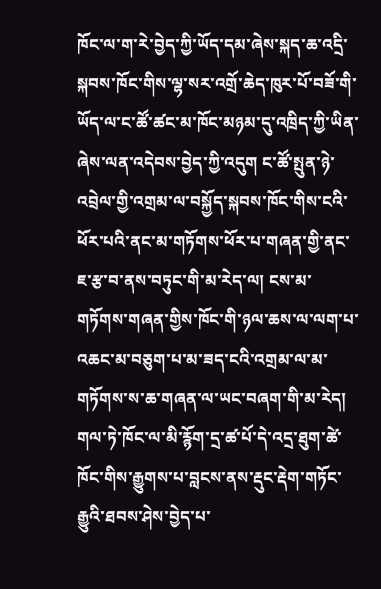ཁོང་ལ་ག་རེ་བྱེད་ཀྱི་ཡོད་དམ་ཞེས་སྐད་ཆ་འདྲི་སྐབས་ཁོང་གིས་ལྷ་སར་འགྲོ་ཆེད་ཁུར་པོ་བཟོ་གི་ཡོད་ལ་ང་ཚོ་ཚང་མ་ཁོང་མཉམ་དུ་འཁྲིད་ཀྱི་ཡིན་ཞེས་ལན་འདེབས་བྱེད་ཀྱི་འདུག ང་ཚོ་སྤུན་ཉེ་འབྲེལ་གྱི་འགྲམ་ལ་བསྐྱོད་སྐབས་ཁོང་གིས་ངའི་ཕོར་པའི་ནང་མ་གཏོགས་ཕོར་པ་གཞན་གྱི་ནང་ཇ་རྩ་བ་ནས་བཏུང་གི་མ་རེད་ལ། ངས་མ་གཏོགས་གཞན་གྱིས་ཁོང་གི་ཉལ་ཆས་ལ་ལག་པ་འཆང་མ་བཅུག་པ་མ་ཟད་ངའི་འགྲམ་ལ་མ་གཏོགས་ས་ཆ་གཞན་ལ་ཡང་བཞག་གི་མ་རེད། གལ་ཏེ་ཁོང་ལ་མི་རྙོག་དྲ་ཚ་པོ་དེ་འདྲ་ཐུག་ཚེ་ཁོང་གིས་རྒྱུགས་པ་བླངས་ནས་རྡུང་རྡེག་གཏོང་རྒྱུའི་ཐབས་ཤེས་བྱེད་པ་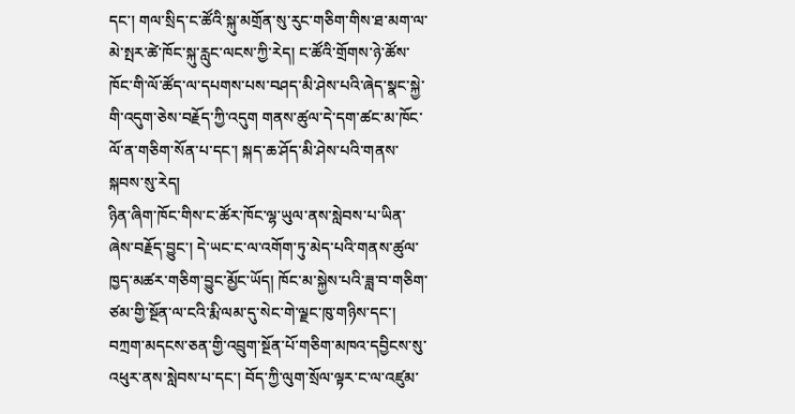དང་། གལ་སྲིད་ང་ཚོའི་སྐུ་མགྲོན་སུ་རུང་གཅིག་གིས་ཐ་མག་ལ་མེ་སྤར་ཚེ་ཁོང་སྐུ་རླུང་ལངས་ཀྱི་རེད། ང་ཚོའི་གྲོགས་ཉེ་ཚོས་ཁོང་གི་ལོ་ཚོད་ལ་དཔགས་པས་བཤད་མི་ཤེས་པའི་ཞེད་སྣང་སྐྱེ་གི་འདུག་ཅེས་བརྗོད་ཀྱི་འདུག གནས་ཚུལ་དེ་དག་ཚང་མ་ཁོང་ལོ་ན་གཅིག་སོན་པ་དང་། སྐད་ཆ་ཤོད་མི་ཤེས་པའི་གནས་སྐབས་སུ་རེད།
ཉིན་ཞིག་ཁོང་གིས་ང་ཚོར་ཁོང་ལྷ་ཡུལ་ནས་སླེབས་པ་ཡིན་ཞེས་བརྗོད་བྱུང་། དེ་ཡང་ང་ལ་འགོག་ཏུ་མེད་པའི་གནས་ཚུལ་ཁྱད་མཚར་གཅིག་བྱུང་མྱོང་ཡོད། ཁོང་མ་སྐྱེས་པའི་ཟླ་བ་གཅིག་ཙམ་གྱི་སྔོན་ལ་ངའི་རྨི་ལམ་དུ་སེང་གེ་ལྗང་ཁུ་གཉིས་དང་། བཀྲག་མདངས་ཅན་གྱི་འབྲུག་སྔོན་པོ་གཅིག་མཁའ་དབྱིངས་སུ་འཕུར་ནས་སླེབས་པ་དང་། བོད་ཀྱི་ལུག་སྲོལ་ལྟར་ང་ལ་འཛུམ་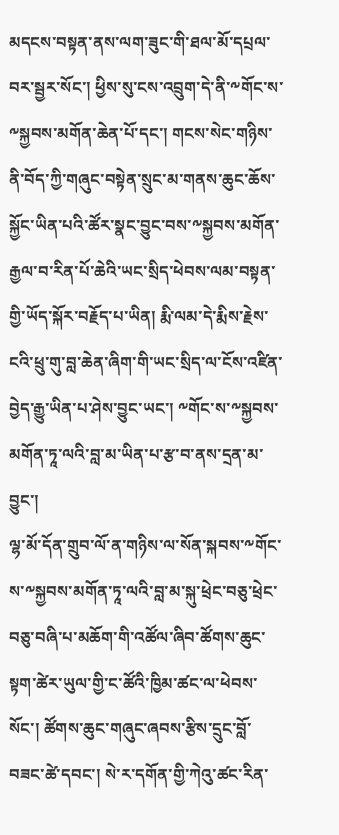མདངས་བསྟན་ནས་ལག་ཟུང་གི་ཐལ་མོ་དཔྲལ་བར་སྦྱར་སོང་། ཕྱིས་སུ་ངས་འབྲུག་དེ་ནི་༸གོང་ས་༸སྐྱབས་མགོན་ཆེན་པོ་དང་། གངས་སེང་གཉིས་ནི་བོད་ཀྱི་གཞུང་བསྟེན་སྲུང་མ་གནས་ཆུང་ཆོས་སྐྱོང་ཡིན་པའི་ཚོར་སྣང་བྱུང་བས་༸སྐྱབས་མགོན་རྒྱལ་བ་རིན་པོ་ཆེའི་ཡང་སྲིད་ཕེབས་ལམ་བསྟན་གྱི་ཡོད་སྐོར་བརྗོད་པ་ཡིན། རྨི་ལམ་དེ་རྨིས་རྗེས་ངའི་ཕྲུ་གུ་བླ་ཆེན་ཞིག་གི་ཡང་སྲིད་ལ་ངོས་འཛིན་བྱེད་རྒྱུ་ཡིན་པ་ཤེས་བྱུང་ཡང་། ༸གོང་ས་༸སྐྱབས་མགོན་ཏཱ་ལའི་བླ་མ་ཡིན་པ་རྩ་བ་ནས་དྲན་མ་བྱུང་།
ལྷ་མོ་དོན་གྲུབ་ལོ་ན་གཉིས་ལ་སོན་སྐབས་༸གོང་ས་༸སྐྱབས་མགོན་ཏཱ་ལའི་བླ་མ་སྐུ་ཕྲེང་བཅུ་ཕྲེང་བཅུ་བཞི་པ་མཆོག་གི་འཚོལ་ཞིབ་ཚོགས་ཆུང་སྟག་ཚེར་ཡུལ་གྱི་ང་ཚོའི་ཁྱིམ་ཚང་ལ་ཕེབས་སོང་། ཚོགས་ཆུང་གཞུང་ཞབས་རྩིས་དྲུང་བློ་བཟང་ཚེ་དབང་། སེ་ར་དགོན་གྱི་ཀེའུ་ཚང་རིན་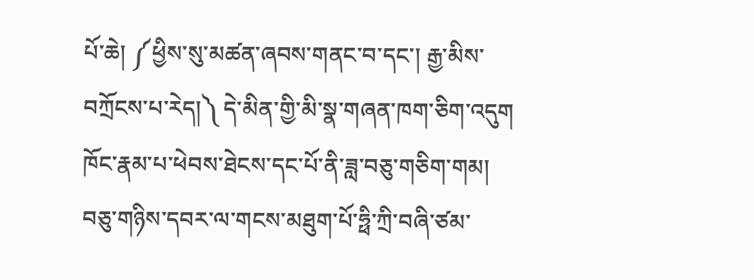པོ་ཆེ། ༼ཕྱིས་སུ་མཚན་ཞབས་གནང་བ་དང་། རྒྱ་མིས་བཀྲོངས་པ་རེད།༽ དེ་མིན་གྱི་མི་སྣ་གཞན་ཁག་ཅིག་འདུག ཁོང་རྣམ་པ་ཕེབས་ཐེངས་དང་པོ་ནི་ཟླ་བཅུ་གཅིག་གམ། བཅུ་གཉིས་དབར་ལ་གངས་མཐུག་པོ་ཧྥི་ཀྲི་བཞི་ཙམ་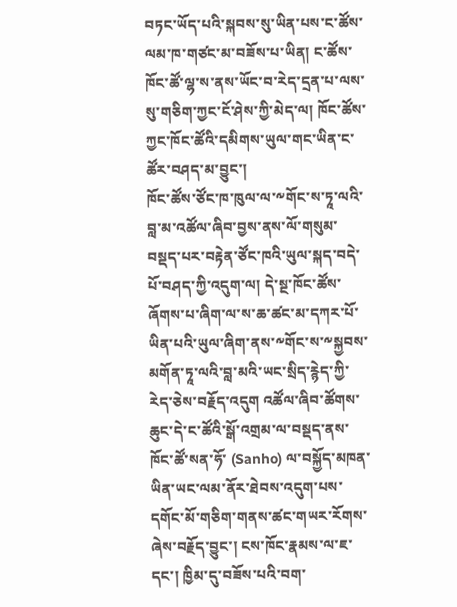བཏང་ཡོད་པའི་སྐབས་སུ་ཡིན་པས་ང་ཚོས་ལམ་ཁ་གཙང་མ་བཟོས་པ་ཡིན། ང་ཚོས་ཁོང་ཚོ་ལྷ་ས་ནས་ཡོང་བ་རེད་དྲན་པ་ལས་སུ་གཅིག་ཀྱང་ངོ་ཤེས་ཀྱི་མེད་ལ། ཁོང་ཚོས་ཀྱང་ཁོང་ཚོའི་དམིགས་ཡུལ་གང་ཡིན་ང་ཚོར་བཤད་མ་བྱུང་།
ཁོང་ཚོས་ཙོང་ཁ་ཁུལ་ལ་༸གོང་ས་ཏཱ་ལའི་བླ་མ་འཚོལ་ཞིབ་བྱས་ནས་ལོ་གསུམ་བསྡད་པར་བརྟེན་ཙོང་ཁའི་ཡུལ་སྐད་བདེ་པོ་བཤད་ཀྱི་འདུག་ལ། དེ་སྔ་ཁོང་ཚོས་ཞོགས་པ་ཞིག་ལ་ས་ཆ་ཚང་མ་དཀར་པོ་ཡིན་པའི་ཡུལ་ཞིག་ནས་༸གོང་ས་༸སྐྱབས་མགོན་ཏཱ་ལའི་བླ་མའི་ཡང་སྲིད་རྙེད་ཀྱི་རེད་ཅེས་བརྗོད་འདུག འཚོལ་ཞིབ་ཚོགས་ཆུང་དེ་ང་ཚོའི་སྒོ་འགྲམ་ལ་བསྡད་ནས་ཁོང་ཚོ་སན་ཧོ་ (Sanho) ལ་བསྐྱོད་མཁན་ཡིན་ཡང་ལམ་ནོར་ཐེབས་འདུག་པས་དགོང་མོ་གཅིག་གནས་ཚང་གཡར་རོགས་ཞེས་བརྗོད་བྱུང་། ངས་ཁོང་རྣམས་ལ་ཇ་དང་། ཁྱིམ་དུ་བཟོས་པའི་བག་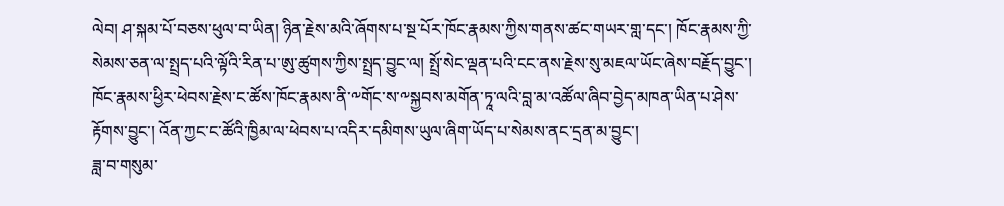ལེབ། ཤ་སྐམ་པོ་བཅས་ཕུལ་བ་ཡིན། ཉིན་རྗེས་མའི་ཞོགས་པ་སྔ་པོར་ཁོང་རྣམས་ཀྱིས་གནས་ཚང་གཡར་གླ་དང་། ཁོང་རྣམས་ཀྱི་སེམས་ཅན་ལ་སྤྲད་པའི་ལྟོའི་རིན་པ་ཨུ་ཚུགས་ཀྱིས་སྤྲད་བྱུང་ལ། སྤྲོ་སེང་ལྡན་པའི་ངང་ནས་རྗེས་སུ་མཇལ་ཡོང་ཞེས་བརྗོད་བྱུང་། ཁོང་རྣམས་ཕྱིར་ཕེབས་རྗེས་ང་ཚོས་ཁོང་རྣམས་ནི་༸གོང་ས་༸སྐྱབས་མགོན་ཏཱ་ལའི་བླ་མ་འཚོལ་ཞིབ་བྱེད་མཁན་ཡིན་པ་ཤེས་རྟོགས་བྱུང་། འོན་ཀྱང་ང་ཚོའི་ཁྱིམ་ལ་ཕེབས་པ་འདིར་དམིགས་ཡུལ་ཞིག་ཡོད་པ་སེམས་ནང་དྲན་མ་བྱུང་།
ཟླ་བ་གསུམ་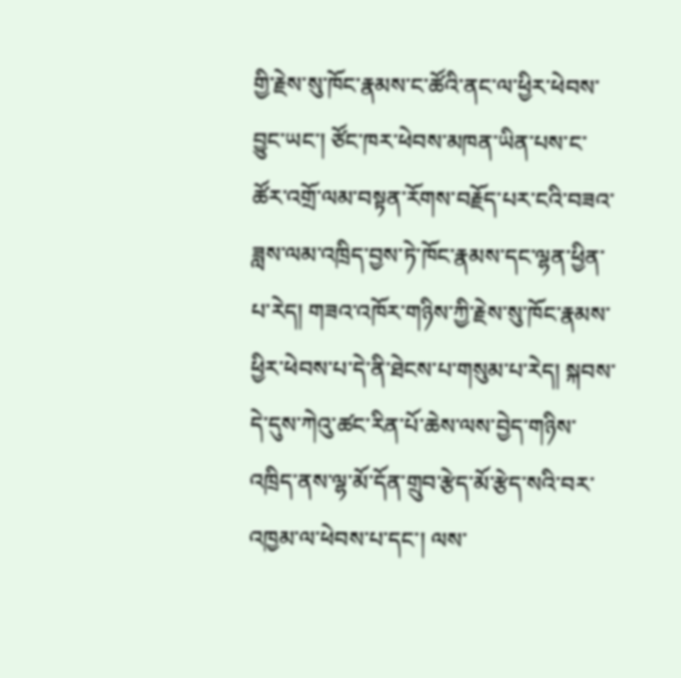གྱི་རྗེས་སུ་ཁོང་རྣམས་ང་ཚོའི་ནང་ལ་ཕྱིར་ཕེབས་བྱུང་ཡང་། ཙོང་ཁར་ཕེབས་མཁན་ཡིན་པས་ང་ཚོར་འགྲོ་ལམ་བསྟན་རོགས་བརྗོད་པར་ངའི་བཟའ་ཟླས་ལམ་འཁྲིད་བྱས་ཏེ་ཁོང་རྣམས་དང་ལྷན་ཕྱིན་པ་རེད། གཟའ་འཁོར་གཉིས་ཀྱི་རྗེས་སུ་ཁོང་རྣམས་ཕྱིར་ཕེབས་པ་དེ་ནི་ཐེངས་པ་གསུམ་པ་རེད། སྐབས་དེ་དུས་ཀེའུ་ཚང་རིན་པོ་ཆེས་ལས་བྱེད་གཉིས་འཁྲིད་ནས་ལྷ་མོ་དོན་གྲུབ་རྩེད་མོ་རྩེད་སའི་བར་འཁྱམ་ལ་ཕེབས་པ་དང་། ལས་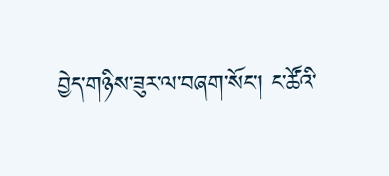བྱེད་གཉིས་ཟུར་ལ་བཞག་སོང་། ང་ཚོའི་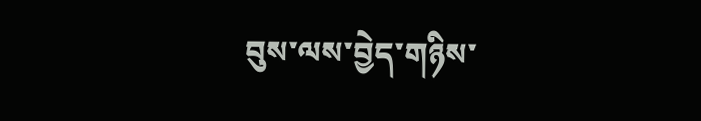བུས་ལས་བྱེད་གཉིས་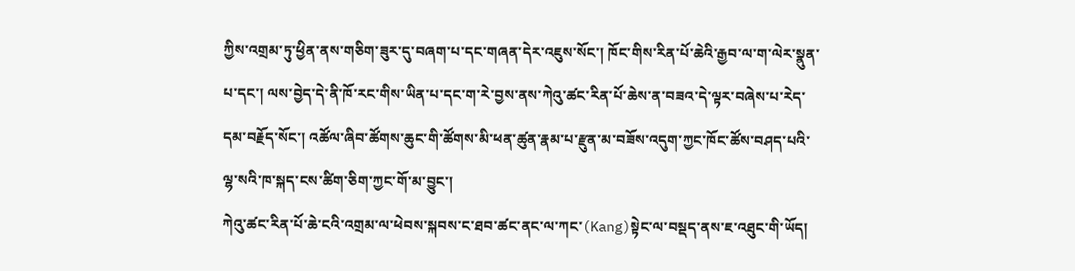ཀྱིས་འགྲམ་ཏུ་ཕྱིན་ནས་གཅིག་ཟུར་དུ་བཞག་པ་དང་གཞན་དེར་འཇུས་སོང་། ཁོང་གིས་རིན་པོ་ཆེའི་རྒྱབ་ལ་ག་ལེར་སྣུན་པ་དང་། ལས་བྱེད་དེ་ནི་ཁོ་རང་གིས་ཡིན་པ་དང་ག་རེ་བྱས་ནས་ཀེའུ་ཚང་རིན་པོ་ཆེས་ན་བཟའ་དེ་ལྟར་བཞེས་པ་རེད་དམ་བརྗོད་སོང་། འཚོལ་ཞིབ་ཚོགས་ཆུང་གི་ཚོགས་མི་ཕན་ཚུན་རྣམ་པ་རྫུན་མ་བཟོས་འདུག་ཀྱང་ཁོང་ཚོས་བཤད་པའི་ལྷ་སའི་ཁ་སྐད་ངས་ཚིག་ཅིག་ཀྱང་གོ་མ་བྱུང་།
ཀེའུ་ཚང་རིན་པོ་ཆེ་ངའི་འགྲམ་ལ་ཕེབས་སྐབས་ང་ཐབ་ཚང་ནང་ལ་ཀང་(Kang)སྟེང་ལ་བསྡད་ནས་ཇ་འཐུང་གི་ཡོད།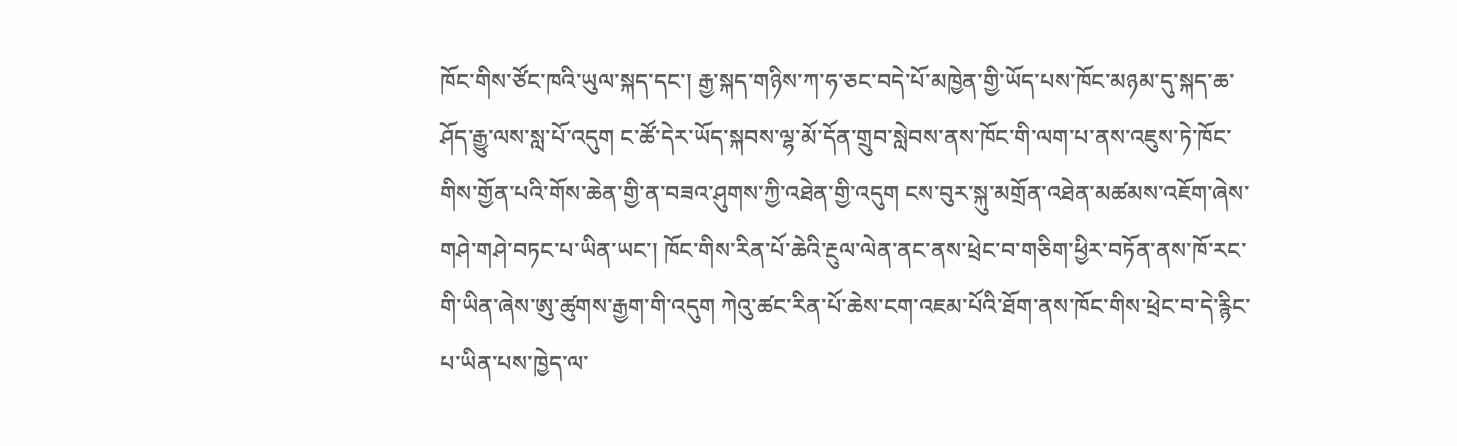ཁོང་གིས་ཙོང་ཁའི་ཡུལ་སྐད་དང་། རྒྱ་སྐད་གཉིས་ཀ་ཧ་ཅང་བདེ་པོ་མཁྱེན་གྱི་ཡོད་པས་ཁོང་མཉམ་དུ་སྐད་ཆ་ཤོད་རྒྱུ་ལས་སླ་པོ་འདུག ང་ཚོ་དེར་ཡོད་སྐབས་ལྷ་མོ་དོན་གྲུབ་སླེབས་ནས་ཁོང་གི་ལག་པ་ནས་འཇུས་ཏེ་ཁོང་གིས་གྱོན་པའི་གོས་ཆེན་གྱི་ན་བཟའ་ཤུགས་ཀྱི་འཐེན་གྱི་འདུག ངས་བུར་སྐུ་མགྲོན་འཐེན་མཚམས་འཇོག་ཞེས་གཤེ་གཤེ་བཏང་པ་ཡིན་ཡང་། ཁོང་གིས་རིན་པོ་ཆེའི་རྔུལ་ལེན་ནང་ནས་ཕྲེང་བ་གཅིག་ཕྱིར་བཏོན་ནས་ཁོ་རང་གི་ཡིན་ཞེས་ཨུ་ཚུགས་རྒྱག་གི་འདུག ཀེའུ་ཚང་རིན་པོ་ཆེས་ངག་འཇམ་པོའི་ཐོག་ནས་ཁོང་གིས་ཕྲེང་བ་དེ་རྙིང་པ་ཡིན་པས་ཁྱེད་ལ་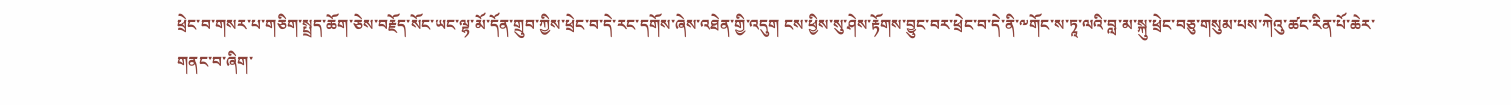ཕྲེང་བ་གསར་པ་གཅིག་སྤྲད་ཆོག་ཅེས་བརྗོད་སོང་ཡང་ལྷ་མོ་དོན་གྲུབ་ཀྱིས་ཕྲེང་བ་དེ་རང་དགོས་ཞེས་འཐེན་གྱི་འདུག ངས་ཕྱིས་སུ་ཤེས་རྟོགས་བྱུང་བར་ཕྲེང་བ་དེ་ནི་༸གོང་ས་ཏཱ་ལའི་བླ་མ་སྐུ་ཕྲེང་བཅུ་གསུམ་པས་ཀེའུ་ཚང་རིན་པོ་ཆེར་གནང་བ་ཞིག་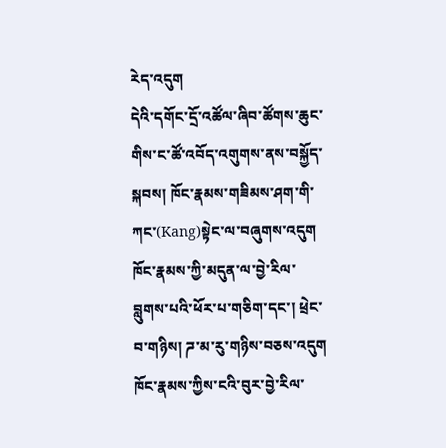རེད་འདུག
དེའི་དགོང་དྲོ་འཚོལ་ཞིབ་ཚོགས་ཆུང་གིས་ང་ཚོ་འབོད་འགུགས་ནས་བསྐྱོད་སྐབས། ཁོང་རྣམས་གཟིམས་ཤག་གི་ཀང་(Kang)སྟེང་ལ་བཞུགས་འདུག ཁོང་རྣམས་ཀྱི་མདུན་ལ་བྱེ་རིལ་བླུགས་པའི་ཕོར་པ་གཅིག་དང་། ཕྲེང་བ་གཉིས། ཌ་མ་རུ་གཉིས་བཅས་འདུག ཁོང་རྣམས་ཀྱིས་ངའི་བུར་བྱེ་རིལ་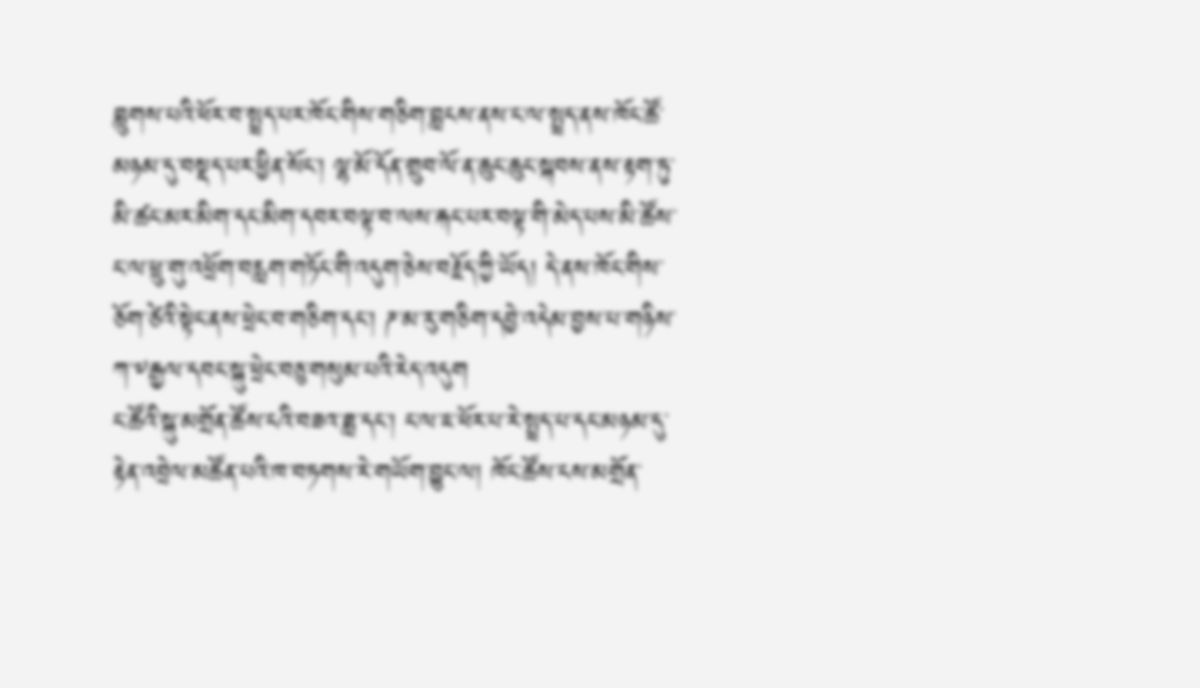བླུགས་པའི་ཕོར་བ་སྤྲད་པར་ཁོང་གིས་གཅིག་བླངས་ནས་ང་ལ་སྤྲད་ནས་ཁོང་ཚོ་མཉམ་དུ་བསྡད་པར་ཕྱིན་སོང་། ལྷ་མོ་དོན་གྲུབ་ལོ་ན་ཆུང་ཆུང་སྐབས་ནས་རྟག་ཏུ་མི་ཚང་མར་མིག་དང་མིག་དབར་བལྟ་བ་ལས་རྐང་པར་བལྟ་གི་མེད་པས་མི་ཚོས་ང་ལ་ཕྲུ་གུ་འཕྲོག་བརླག་གཏོང་གི་འདུག་ཅེས་བརྗོད་ཀྱི་ཡོད། དེ་ནས་ཁོང་གིས་ཅོག་ཙེའི་སྟེང་ནས་ཕྲེང་བ་གཅིག་དང་། ཌ་མ་རུ་གཅིག་དབྱེ་འདེམ་བྱས་པ་གཉིས་ཀ་༸རྒྱལ་དབང་སྐུ་ཕྲེང་བཅུ་གསུམ་པའི་རེད་འདུག
ང་ཚོའི་སྐུ་མགྲོན་ཚོས་ངའི་བཟའ་ཟླ་དང་། ང་ལ་ཇ་ཕོར་པ་རེ་སྤྲད་པ་དང་མཉམ་དུ་རྟེན་འབྲེལ་མཚོན་པའི་ཁ་བཏགས་རེ་གཡོག་བྱུང་ལ། ཁོང་ཚོས་ངས་མགྲོན་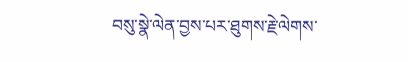བསུ་སྣེ་ལེན་བྱས་པར་ཐུགས་རྗེ་ལེགས་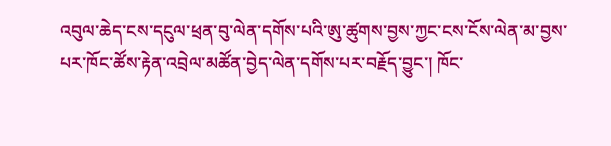འབུལ་ཆེད་ངས་དངུལ་ཕྲན་བུ་ལེན་དགོས་པའི་ཨུ་ཚུགས་བྱས་ཀྱང་ངས་ངོས་ལེན་མ་བྱས་པར་ཁོང་ཚོས་རྟེན་འབྲེལ་མཚོན་བྱེད་ལེན་དགོས་པར་བརྗོད་བྱུང་། ཁོང་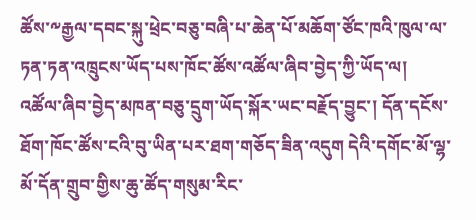ཚོས་༸རྒྱལ་དབང་སྐུ་ཕྲེང་བཅུ་བཞི་པ་ཆེན་པོ་མཆོག་ཙོང་ཁའི་ཁུལ་ལ་ཏན་ཏན་འཁྲུངས་ཡོད་པས་ཁོང་ཚོས་འཚོལ་ཞིབ་བྱེད་ཀྱི་ཡོད་ལ། འཚོལ་ཞིབ་བྱེད་མཁན་བཅུ་དྲུག་ཡོད་སྐོར་ཡང་བརྗོད་བྱུང་། དོན་དངོས་ཐོག་ཁོང་ཚོས་ངའི་བུ་ཡིན་པར་ཐག་གཅོད་ཟིན་འདུག དེའི་དགོང་མོ་ལྷ་མོ་དོན་གྲུབ་གྱིས་ཆུ་ཚོད་གསུམ་རིང་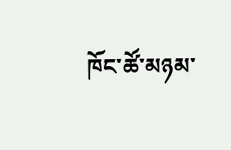ཁོང་ཚོ་མཉམ་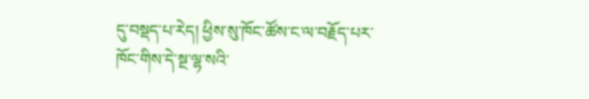དུ་བསྡད་པ་རེད། ཕྱིས་སུ་ཁོང་ཚོས་ང་ལ་བརྗོད་པར་ཁོང་གིས་དེ་སྔ་ལྷ་སའི་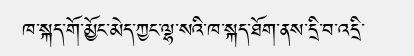ཁ་སྐད་གོ་མྱོང་མེད་ཀྱང་ལྷ་སའི་ཁ་སྐད་ཐོག་ནས་དྲི་བ་འདྲི་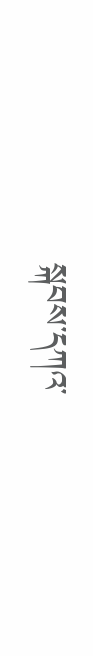སྐབས་དཀའ་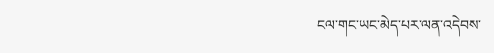ངལ་གང་ཡང་མེད་པར་ལན་འདེབས་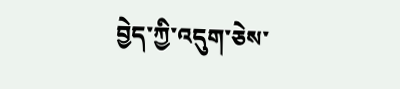བྱེད་ཀྱི་འདུག་ཅེས་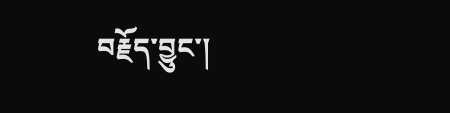བརྗོད་བྱུང་།